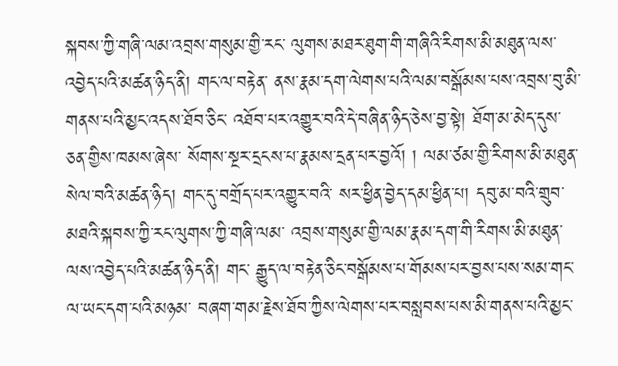སྐབས་ཀྱི་གཞི་ལམ་འབྲས་གསུམ་གྱི་རང་ ལུགས་མཐར་ཐུག་གི་གཞིའི་རིགས་མི་མཐུན་ལས་འབྱེད་པའི་མཚན་ཉིད་ནི། གང་ལ་བརྟེན་ ནས་རྣམ་དག་ལེགས་པའི་ལམ་བསྒོམས་པས་འབྲས་བུ་མི་གནས་པའི་མྱང་འདས་ཐོབ་ཅིང་ འཐོབ་པར་འགྱུར་བའི་དེ་བཞིན་ཉིད་ཅེས་བྱ་སྟེ། ཐོག་མ་མེད་དུས་ཅན་གྱིས་ཁམས་ཞེས་ སོགས་སྔར་དྲངས་པ་རྣམས་དྲན་པར་བྱའོ། ། ལམ་ཙམ་གྱི་རིགས་མི་མཐུན་སེལ་བའི་མཚན་ཉིད། གང་དུ་བགྲོད་པར་འགྱུར་བའི་ སར་ཕྱིན་བྱེད་དམ་ཕྱིན་པ། དབུ་མ་བའི་གྲུབ་མཐའི་སྐབས་ཀྱི་རང་ལུགས་ཀྱི་གཞི་ལམ་ འབྲས་གསུམ་གྱི་ལམ་རྣམ་དག་གི་རིགས་མི་མཐུན་ལས་འབྱེད་པའི་མཚན་ཉིད་ནི། གང་ རྒྱུད་ལ་བརྟེན་ཅིང་བསྒོམས་པ་གོམས་པར་བྱས་པས་སམ་གང་ལ་ཡང་དག་པའི་མཉམ་ བཞག་གམ་རྗེས་ཐོབ་ཀྱིས་ལེགས་པར་བསླབས་པས་མི་གནས་པའི་མྱང་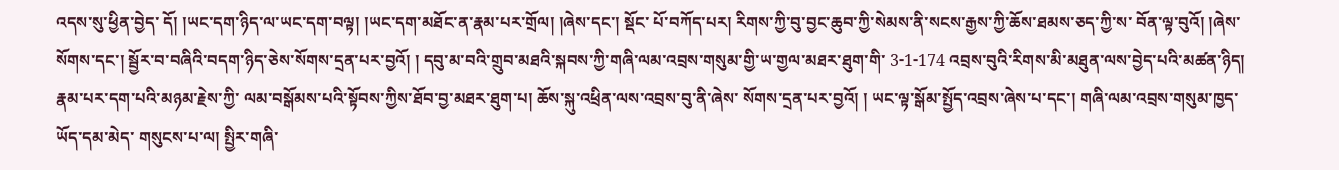འདས་སུ་ཕྱིན་བྱེད་ དོ། །ཡང་དག་ཉིད་ལ་ཡང་དག་བལྟ། །ཡང་དག་མཐོང་ན་རྣམ་པར་གྲོལ། །ཞེས་དང་། སྡོང་ པོ་བཀོད་པར། རིགས་ཀྱི་བུ་བྱང་ཆུབ་ཀྱི་སེམས་ནི་སངས་རྒྱས་ཀྱི་ཆོས་ཐམས་ཅད་ཀྱི་ས་ བོན་ལྟ་བུའོ། །ཞེས་སོགས་དང་། སྦྱོར་བ་བཞིའི་བདག་ཉིད་ཅེས་སོགས་དྲན་པར་བྱའོ། ། དབུ་མ་བའི་གྲུབ་མཐའི་སྐབས་ཀྱི་གཞི་ལམ་འབྲས་གསུམ་གྱི་ཡ་གྱལ་མཐར་ཐུག་གི་ 3-1-174 འབྲས་བུའི་རིགས་མི་མཐུན་ལས་བྱེད་པའི་མཚན་ཉིད། རྣམ་པར་དག་པའི་མཉམ་རྗེས་ཀྱི་ ལམ་བསྒོམས་པའི་སྟོབས་ཀྱིས་ཐོབ་བྱ་མཐར་ཐུག་པ། ཆོས་སྐུ་འཕྲིན་ལས་འབྲས་བུ་ནི་ཞེས་ སོགས་དྲན་པར་བྱའོ། ། ཡང་ལྟ་སྒོམ་སྤྱོད་འབྲས་ཞེས་པ་དང་། གཞི་ལམ་འབྲས་གསུམ་ཁྱད་ཡོད་དམ་མེད་ གསུངས་པ་ལ། སྤྱིར་གཞི་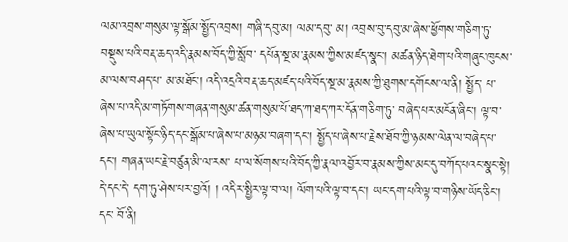ལམ་འབྲས་གསུམ་ལྟ་སྒོམ་སྤྱོད་འབྲས། གཞི་དབུ་མ། ལམ་དབུ་ མ། འབྲས་བུ་དབུ་མ་ཞེས་ཕྱོགས་གཅིག་ཏུ་བསྡུས་པའི་བརྡ་ཆད་འདི་རྣམས་བོད་ཀྱི་སློབ་ དཔོན་སྔ་མ་རྣམས་ཀྱིས་མཛད་སྣང་། མཚན་ཉིད་ཐེག་པའི་གཞུང་ཁུངས་མ་ལས་བཤད་པ་ མ་མཐོང་། འདི་འདྲའི་བརྡ་ཆད་མཛད་པའི་བོད་སྔ་མ་རྣམས་ཀྱི་ཐུགས་དགོངས་ལ་ནི། སྤྱོད་ པ་ཞེས་པ་འདི་མ་གཏོགས་གཞན་གསུམ་ཚན་གསུམ་པོ་ཐད་ཀ་ཐད་ཀར་དོན་གཅིག་ཏུ་ བཞེད་པར་མངོན་ཞིང་། ལྟ་བ་ཞེས་པ་ཡུལ་སྟོང་ཉིད་དང་སྒོམ་པ་ཞེས་པ་མཉམ་བཞག་དང་། སྤྱོད་པ་ཞེས་པ་རྗེས་ཐོབ་ཀྱི་ཉམས་ལེན་ལ་བཞེད་པ་དང་། གཞན་ཡང་རྗེ་བཙུན་མི་ལ་རས་ པ་ལ་སོགས་པའི་བོད་ཀྱི་རྣལ་འབྱོར་བ་རྣམས་ཀྱིས་མང་དུ་བཀོད་པའང་སྣང་སྟེ། དེ་དང་དེ་ དག་ཏུ་ཤེས་པར་བྱའོ། ། འདིར་སྤྱིར་ལྟ་བ་ལ། ལོག་པའི་ལྟ་བ་དང་། ཡང་དག་པའི་ལྟ་བ་གཉིས་ཡོད་ཅིང་། དང་ བོ་ནི།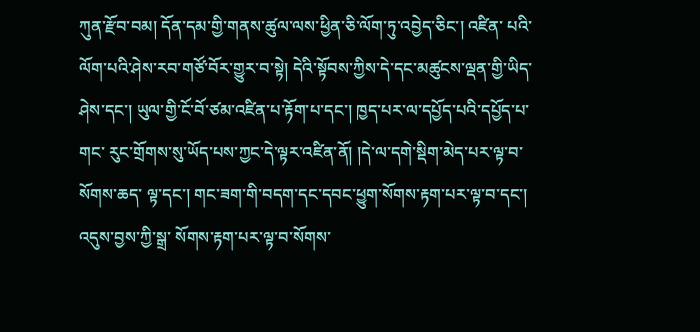ཀུན་རྫོབ་བམ། དོན་དམ་གྱི་གནས་ཚུལ་ལས་ཕྱིན་ཅི་ལོག་ཏུ་འབྱེད་ཅིང་། འཛིན་ པའི་ལོག་པའི་ཤེས་རབ་གཙོ་བོར་གྱུར་བ་སྟེ། དེའི་སྟོབས་ཀྱིས་དེ་དང་མཚུངས་ལྡན་གྱི་ཡིད་ ཤེས་དང་། ཡུལ་གྱི་ངོ་བོ་ཙམ་འཛིན་པ་རྟོག་པ་དང་། ཁྱད་པར་ལ་དཔྱོད་པའི་དཔྱོད་པ་གང་ རུང་གྲོགས་སུ་ཡོད་པས་ཀྱང་དེ་ལྟར་འཛིན་ནོ། །དེ་ལ་དགེ་སྡིག་མེད་པར་ལྟ་བ་སོགས་ཆད་ ལྟ་དང་། གང་ཟག་གི་བདག་དང་དབང་ཕྱུག་སོགས་རྟག་པར་ལྟ་བ་དང་། འདུས་བྱས་ཀྱི་སྒྲ་ སོགས་རྟག་པར་ལྟ་བ་སོགས་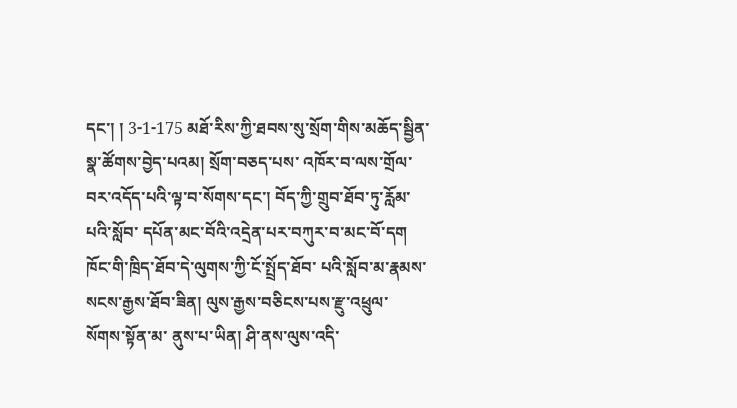དང་། ། 3-1-175 མཐོ་རིས་ཀྱི་ཐབས་སུ་སྲོག་གིས་མཆོད་སྦྱིན་སྣ་ཚོགས་བྱེད་པའམ། སྲོག་བཅད་པས་ འཁོར་བ་ལས་གྲོལ་བར་འདོད་པའི་ལྟ་བ་སོགས་དང་། བོད་ཀྱི་གྲུབ་ཐོབ་ཏུ་རློམ་པའི་སློབ་ དཔོན་མང་བོའི་འདྲེན་པར་བཀུར་བ་མང་བོ་དག ཁོང་གི་ཁྲིད་ཐོབ་དེ་ལུགས་ཀྱི་ངོ་སྤྲོད་ཐོབ་ པའི་སློབ་མ་རྣམས་སངས་རྒྱས་ཐོབ་ཟིན། ལུས་རྒྱས་བཅིངས་པས་རྫུ་འཕྲུལ་སོགས་སྟོན་མ་ ནུས་པ་ཡིན། ཤི་ནས་ལུས་འདི་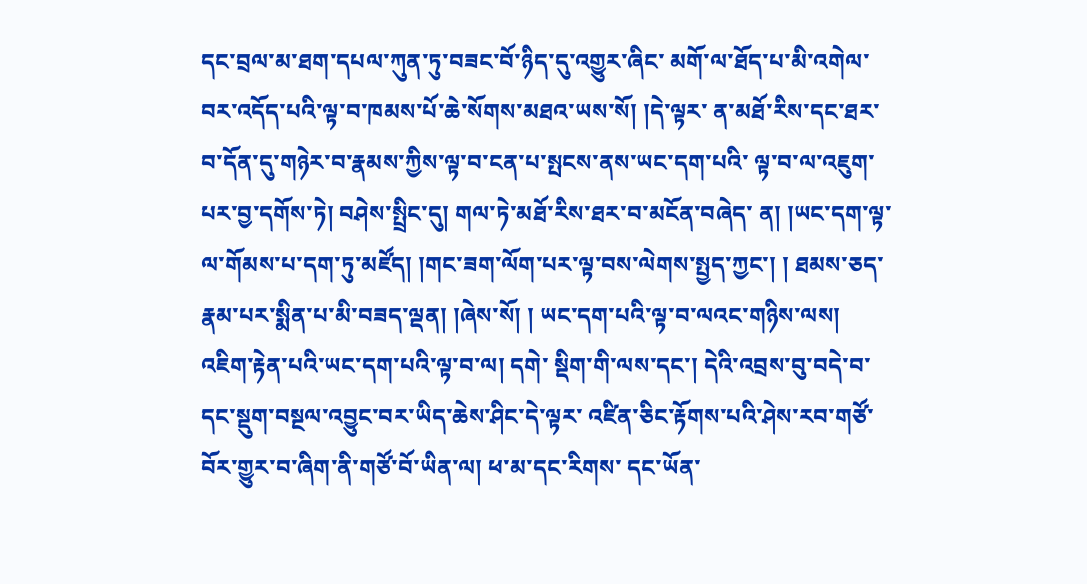དང་བྲལ་མ་ཐག་དཔལ་ཀུན་ཏུ་བཟང་བོ་ཉིད་དུ་འགྱུར་ཞིང་ མགོ་ལ་ཐོད་པ་མི་འགེལ་བར་འདོད་པའི་ལྟ་བ་ཁམས་པོ་ཆེ་སོགས་མཐའ་ཡས་སོ། །དེ་ལྟར་ ན་མཐོ་རིས་དང་ཐར་བ་དོན་དུ་གཉེར་བ་རྣམས་ཀྱིས་ལྟ་བ་ངན་པ་སྤངས་ནས་ཡང་དག་པའི་ ལྟ་བ་ལ་འཇུག་པར་བྱ་དགོས་ཏེ། བཤེས་སྤྲིང་དུ། གལ་ཏེ་མཐོ་རིས་ཐར་བ་མངོན་བཞེད་ ན། །ཡང་དག་ལྟ་ལ་གོམས་པ་དག་ཏུ་མཛོད། །གང་ཟག་ལོག་པར་ལྟ་བས་ལེགས་སྤྱད་ཀྱང་། ། ཐམས་ཅད་རྣམ་པར་སྨིན་པ་མི་བཟད་ལྡན། །ཞེས་སོ། ། ཡང་དག་པའི་ལྟ་བ་ལའང་གཉིས་ལས། འཇིག་རྟེན་པའི་ཡང་དག་པའི་ལྟ་བ་ལ། དགེ་ སྡིག་གི་ལས་དང་། དེའི་འབྲས་བུ་བདེ་བ་དང་སྡུག་བསྔལ་འབྱུང་བར་ཡིད་ཆེས་ཤིང་དེ་ལྟར་ འཛིན་ཅིང་རྟོགས་པའི་ཤེས་རབ་གཙོ་བོར་གྱུར་བ་ཞིག་ནི་གཙོ་བོ་ཡིན་ལ། ཕ་མ་དང་རིགས་ དང་ཡོན་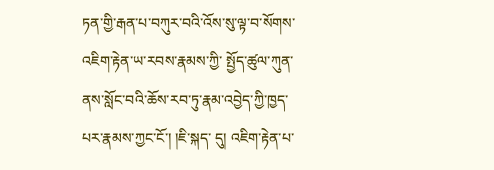ཏན་གྱི་རྒན་པ་བཀུར་བའི་འོས་སུ་ལྟ་བ་སོགས་འཇིག་རྟེན་ཡ་རབས་རྣམས་ཀྱི་ སྤྱོད་ཚུལ་ཀུན་ནས་སློང་བའི་ཆོས་རབ་ཏུ་རྣམ་འབྱེད་ཀྱི་ཁྱད་པར་རྣམས་ཀྱང་ངོ་། །ཇི་སྐད་ དུ། འཇིག་རྟེན་པ་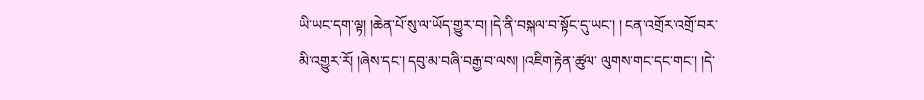ཡི་ཡང་དག་ལྟ། །ཆེན་པོ་སུ་ལ་ཡོད་གྱུར་བ། །དེ་ནི་བསྐལ་བ་སྟོང་དུ་ཡང་། ། ངན་འགྲོར་འགྲོ་བར་མི་འགྱུར་རོ། །ཞེས་དང་། དབུ་མ་བཞི་བརྒྱ་བ་ལས། །འཇིག་རྟེན་ཚུལ་ ལུགས་གང་དང་གང་། །དེ་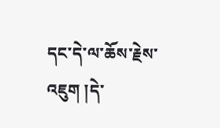དང་དེ་ལ་ཆོས་རྗེས་འཇུག །དེ་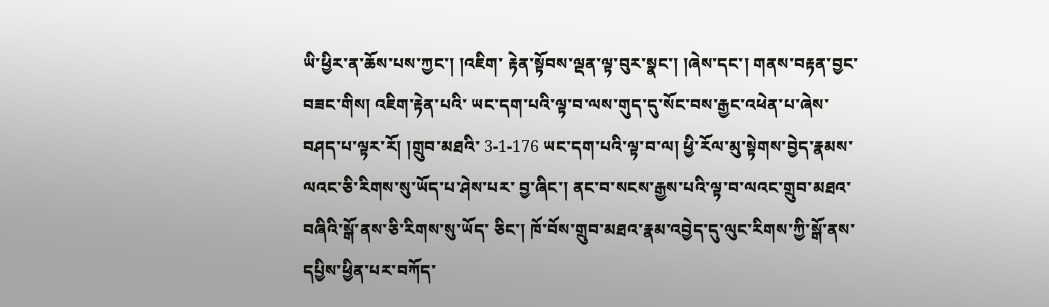ཡི་ཕྱིར་ན་ཆོས་པས་ཀྱང་། །འཇིག་ རྟེན་སྟོབས་ལྡན་ལྟ་བུར་སྣང་། །ཞེས་དང་། གནས་བརྟན་བྱང་བཟང་གིས། འཇིག་རྟེན་པའི་ ཡང་དག་པའི་ལྟ་བ་ལས་གུད་དུ་སོང་བས་རྒྱང་འཕེན་པ་ཞེས་བཤད་པ་ལྟར་རོ། །གྲུབ་མཐའི་ 3-1-176 ཡང་དག་པའི་ལྟ་བ་ལ། ཕྱི་རོལ་མུ་སྟེགས་བྱེད་རྣམས་ལའང་ཅི་རིགས་སུ་ཡོད་པ་ཤེས་པར་ བྱ་ཞིང་། ནང་བ་སངས་རྒྱས་པའི་ལྟ་བ་ལའང་གྲུབ་མཐའ་བཞིའི་སྒོ་ནས་ཅི་རིགས་སུ་ཡོད་ ཅིང་། ཁོ་བོས་གྲུབ་མཐའ་རྣམ་འབྱེད་དུ་ལུང་རིགས་ཀྱི་སྒོ་ནས་དཔྱིས་ཕྱིན་པར་བཀོད་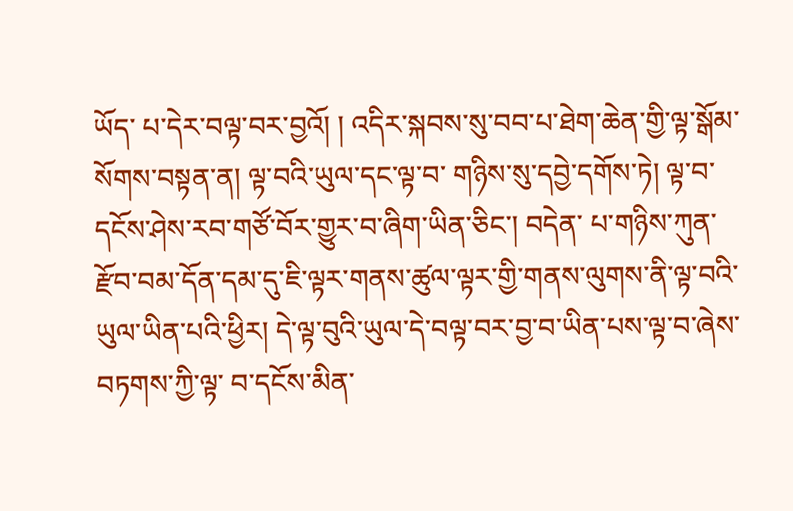ཡོད་ པ་དེར་བལྟ་བར་བྱའོ། ། འདིར་སྐབས་སུ་བབ་པ་ཐེག་ཆེན་གྱི་ལྟ་སྒོམ་སོགས་བསྟན་ན། ལྟ་བའི་ཡུལ་དང་ལྟ་བ་ གཉིས་སུ་དབྱེ་དགོས་ཏེ། ལྟ་བ་དངོས་ཤེས་རབ་གཙོ་བོར་གྱུར་བ་ཞིག་ཡིན་ཅིང་། བདེན་ པ་གཉིས་ཀུན་རྫོབ་བམ་དོན་དམ་དུ་ཇི་ལྟར་གནས་ཚུལ་ལྟར་གྱི་གནས་ལུགས་ནི་ལྟ་བའི་ ཡུལ་ཡིན་པའི་ཕྱིར། དེ་ལྟ་བུའི་ཡུལ་དེ་བལྟ་བར་བྱ་བ་ཡིན་པས་ལྟ་བ་ཞེས་བཏགས་ཀྱི་ལྟ་ བ་དངོས་མིན་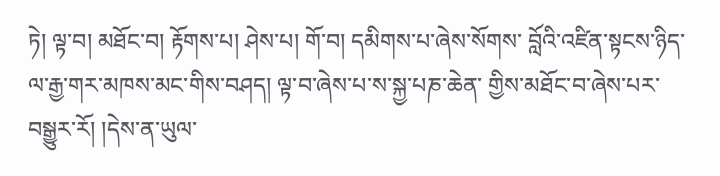ཏེ། ལྟ་བ། མཐོང་བ། རྟོགས་པ། ཤེས་པ། གོ་བ། དམིགས་པ་ཞེས་སོགས་ བློའི་འཛིན་སྟངས་ཉིད་ལ་རྒྱ་གར་མཁས་མང་གིས་བཤད། ལྟ་བ་ཞེས་པ་ས་སྐྱ་པཎ་ཆེན་ གྱིས་མཐོང་བ་ཞེས་པར་བསྒྱུར་རོ། །དེས་ན་ཡུལ་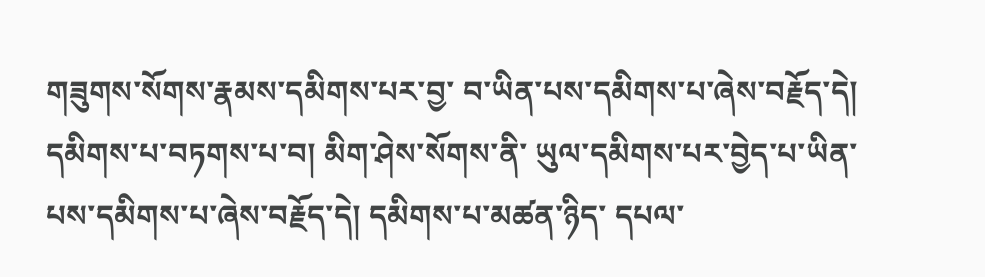གཟུགས་སོགས་རྣམས་དམིགས་པར་བྱ་ བ་ཡིན་པས་དམིགས་པ་ཞེས་བརྗོད་དེ། དམིགས་པ་བཏགས་པ་བ། མིག་ཤེས་སོགས་ནི་ ཡུལ་དམིགས་པར་བྱེད་པ་ཡིན་པས་དམིགས་པ་ཞེས་བརྗོད་དེ། དམིགས་པ་མཚན་ཉིད་ དཔལ་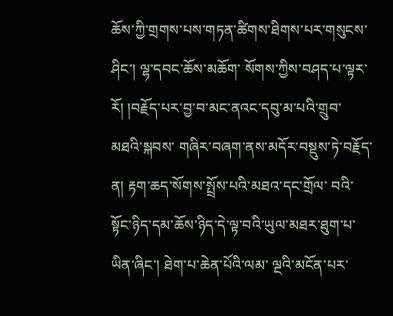ཆོས་ཀྱི་གྲགས་པས་གཏན་ཚིགས་ཐིགས་པར་གསུངས་ཤིང་། ལྷ་དབང་ཆོས་མཆོག་ སོགས་ཀྱིས་བཤད་པ་ལྟར་རོ། །བརྗོད་པར་བྱ་བ་མང་ནའང་དབུ་མ་པའི་གྲུབ་མཐའི་སྐབས་ གཞིར་བཞག་ནས་མདོར་བསྡུས་ཏེ་བརྗོད་ན། རྟག་ཆད་སོགས་སྤྲོས་པའི་མཐའ་དང་གྲོལ་ བའི་སྟོང་ཉིད་དམ་ཆོས་ཉིད་དེ་ལྟ་བའི་ཡུལ་མཐར་ཐུག་པ་ཡིན་ཞིང་། ཐེག་པ་ཆེན་པོའི་ལམ་ ལྔའི་མངོན་པར་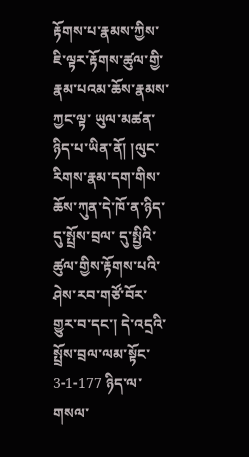རྟོགས་པ་རྣམས་ཀྱིས་ཇི་ལྟར་རྟོགས་ཚུལ་གྱི་རྣམ་པའམ་ཆོས་རྣམས་ཀྱང་ལྟ་ ཡུལ་མཚན་ཉིད་པ་ཡིན་ནོ། །ལུང་རིགས་རྣམ་དག་གིས་ཆོས་ཀུན་དེ་ཁོ་ན་ཉིད་དུ་སྤྲོས་བྲལ་ དུ་སྤྱིའི་ཚུལ་གྱིས་རྟོགས་པའི་ཤེས་རབ་གཙོ་བོར་གྱུར་བ་དང་། དེ་འདྲའི་སྤྲོས་བྲལ་ལམ་སྟོང་ 3-1-177 ཉིད་ལ་གསལ་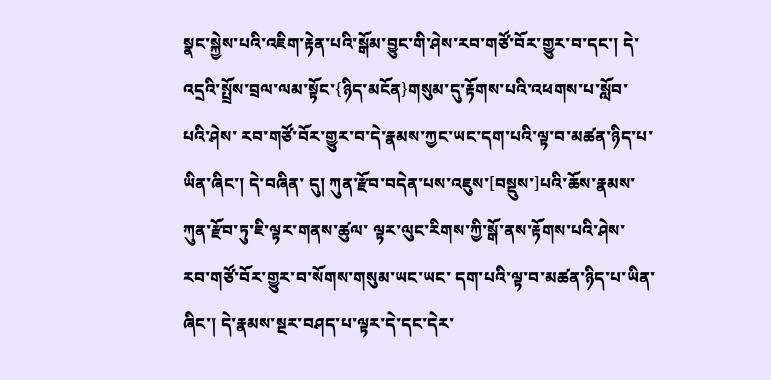སྣང་སྐྱེས་པའི་འཇིག་རྟེན་པའི་སྒོམ་བྱུང་གི་ཤེས་རབ་གཙོ་བོར་གྱུར་བ་དང་། དེ་འདྲའི་སྤྲོས་བྲལ་ལམ་སྟོང་{ཉིད་མངོན}གསུམ་དུ་རྟོགས་པའི་འཕགས་པ་སློབ་པའི་ཤེས་ རབ་གཙོ་བོར་གྱུར་བ་དེ་རྣམས་ཀྱང་ཡང་དག་པའི་ལྟ་བ་མཚན་ཉིད་པ་ཡིན་ཞིང་། དེ་བཞིན་ དུ། ཀུན་རྫོབ་བདེན་པས་འཇུས་[བསྡུས་]པའི་ཆོས་རྣམས་ཀུན་རྫོབ་ཏུ་ཇི་ལྟར་གནས་ཚུལ་ ལྟར་ལུང་རིགས་ཀྱི་སྒོ་ནས་རྟོགས་པའི་ཤེས་རབ་གཙོ་བོར་གྱུར་བ་སོགས་གསུམ་ཡང་ཡང་ དག་པའི་ལྟ་བ་མཚན་ཉིད་པ་ཡིན་ཞིང་། དེ་རྣམས་སྔར་བཤད་པ་ལྟར་དེ་དང་དེར་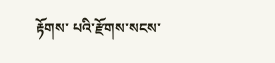རྟོགས་ པའི་རྫོགས་སངས་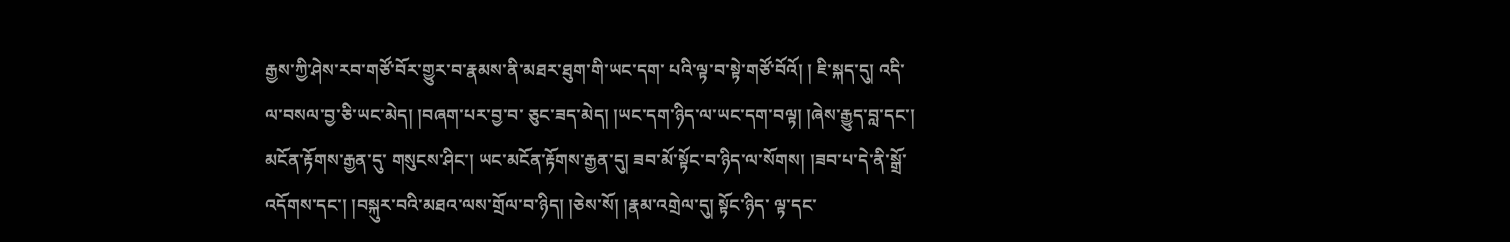རྒྱས་ཀྱི་ཤེས་རབ་གཙོ་བོར་གྱུར་བ་རྣམས་ནི་མཐར་ཐུག་གི་ཡང་དག་ པའི་ལྟ་བ་སྟེ་གཙོ་བོའོ། ། ཇི་སྐད་དུ། འདི་ལ་བསལ་བྱ་ཅི་ཡང་མེད། །བཞག་པར་བྱ་བ་ ཅུང་ཟད་མེད། །ཡང་དག་ཉིད་ལ་ཡང་དག་བལྟ། །ཞེས་རྒྱུད་བླ་དང་། མངོན་རྟོགས་རྒྱན་དུ་ གསུངས་ཤིང་། ཡང་མངོན་རྟོགས་རྒྱན་དུ། ཟབ་མོ་སྟོང་བ་ཉིད་ལ་སོགས། །ཟབ་པ་དེ་ནི་སྒྲོ་ འདོགས་དང་། །བསྐུར་བའི་མཐའ་ལས་གྲོལ་བ་ཉིད། །ཅེས་སོ། །རྣམ་འགྲེལ་དུ། སྟོང་ཉིད་ ལྟ་དང་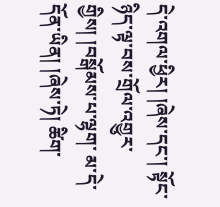དེ་འགལ་ཕྱིར། །ཞེས་དང་། སྟོང་ཉིད་ལྟ་བས་གྲོལ་འགྱུར་གྱིས། །བསྒོམས་པ་ལྷག་ མ་དེ་དོན་ཡིན། །ཞེས་ཏེ། ཚིག་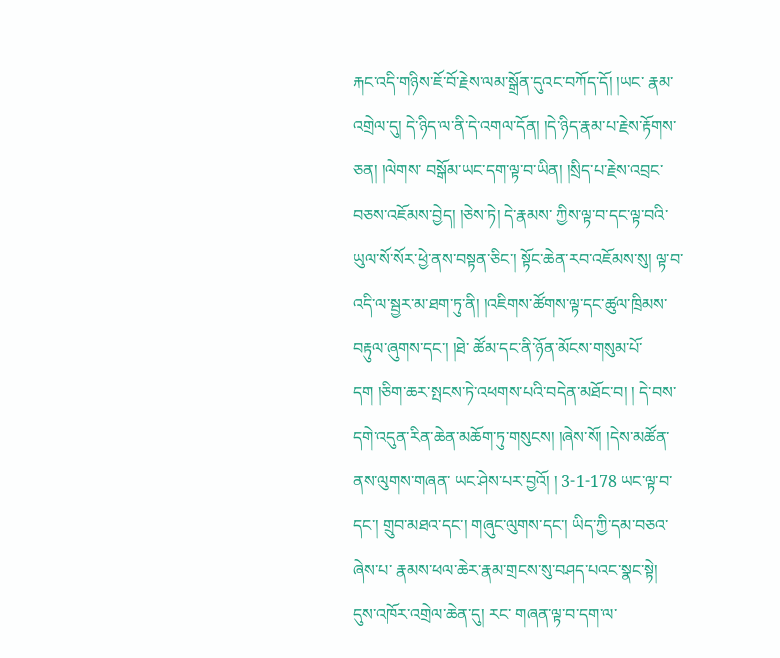རྐང་འདི་གཉིས་ཇོ་བོ་རྗེས་ལམ་སྒྲོན་དུའང་བཀོད་དོ། །ཡང་ རྣམ་འགྲེལ་དུ། དེ་ཉིད་ལ་ནི་དེ་འགལ་དོན། །དེ་ཉིད་རྣམ་པ་རྗེས་རྟོགས་ཅན། །ལེགས་ བསྒོམ་ཡང་དག་ལྟ་བ་ཡིན། །སྲིད་པ་རྗེས་འབྲང་བཅས་འཇོམས་བྱེད། །ཅེས་ཏེ། དེ་རྣམས་ ཀྱིས་ལྟ་བ་དང་ལྟ་བའི་ཡུལ་སོ་སོར་ཕྱེ་ནས་བསྟན་ཅིང་། སྟོང་ཆེན་རབ་འཇོམས་སུ། ལྟ་བ་ འདི་ལ་སྦྱར་མ་ཐག་ཏུ་ནི། །འཇིགས་ཚོགས་ལྟ་དང་ཚུལ་ཁྲིམས་བརྟུལ་ཞུགས་དང་། །ཐེ་ ཚོམ་དང་ནི་ཉོན་མོངས་གསུམ་པོ་དག །ཅིག་ཆར་སྤངས་ཏེ་འཕགས་པའི་བདེན་མཐོང་བ། ། དེ་བས་དགེ་འདུན་རིན་ཆེན་མཆོག་ཏུ་གསུངས། །ཞེས་སོ། །དེས་མཚོན་ནས་ལུགས་གཞན་ ཡང་ཤེས་པར་བྱའོ། ། 3-1-178 ཡང་ལྟ་བ་དང་། གྲུབ་མཐའ་དང་། གཞུང་ལུགས་དང་། ཡིད་ཀྱི་དམ་བཅའ་ཞེས་པ་ རྣམས་ཕལ་ཆེར་རྣམ་གྲངས་སུ་བཤད་པའང་སྣང་སྟེ། དུས་འཁོར་འགྲེལ་ཆེན་དུ། རང་ གཞན་ལྟ་བ་དག་ལ་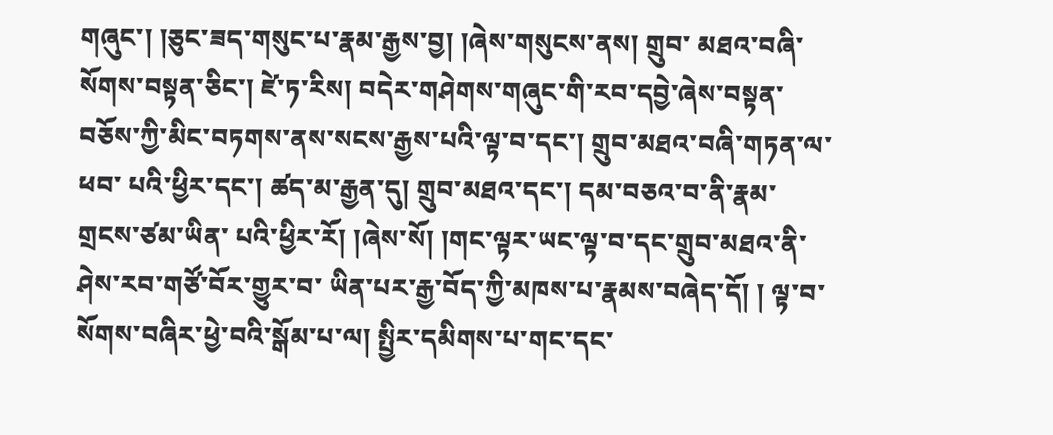གཞུང་། །ཅུང་ཟད་གསུང་པ་རྣམ་རྒྱས་བྱ། །ཞེས་གསུངས་ནས། གྲུབ་ མཐའ་བཞི་སོགས་བསྟན་ཅིང་། ཛེ་ཏ་རིས། བདེར་གཤེགས་གཞུང་གི་རབ་དབྱེ་ཞེས་བསྟན་ བཅོས་ཀྱི་མིང་བཏགས་ནས་སངས་རྒྱས་པའི་ལྟ་བ་དང་། གྲུབ་མཐའ་བཞི་གཏན་ལ་ཕབ་ པའི་ཕྱིར་དང་། ཚད་མ་རྒྱན་དུ། གྲུབ་མཐའ་དང་། དམ་བཅའ་བ་ནི་རྣམ་གྲངས་ཙམ་ཡིན་ པའི་ཕྱིར་རོ། །ཞེས་སོ། །གང་ལྟར་ཡང་ལྟ་བ་དང་གྲུབ་མཐའ་ནི་ཤེས་རབ་གཙོ་བོར་གྱུར་བ་ ཡིན་པར་རྒྱ་བོད་ཀྱི་མཁས་པ་རྣམས་བཞེད་དོ། ། ལྟ་བ་སོགས་བཞིར་ཕྱེ་བའི་སྒོམ་པ་ལ། སྤྱིར་དམིགས་པ་གང་དང་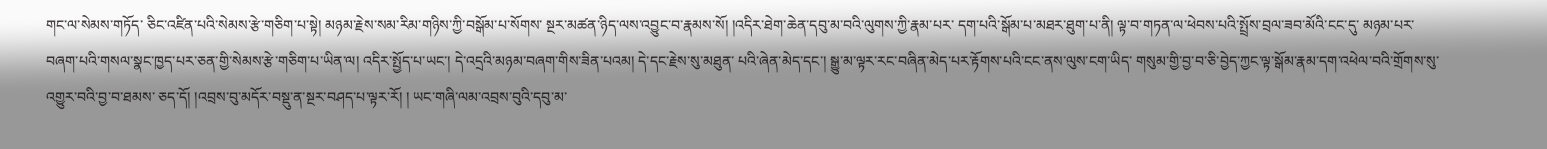གང་ལ་སེམས་གཏོད་ ཅིང་འཛིན་པའི་སེམས་རྩེ་གཅིག་པ་སྟེ། མཉམ་རྗེས་སམ་རིམ་གཉིས་ཀྱི་བསྒོམ་པ་སོགས་ སྔར་མཚན་ཉིད་ལས་འབྱུང་བ་རྣམས་སོ། །འདིར་ཐེག་ཆེན་དབུ་མ་བའི་ལུགས་ཀྱི་རྣམ་པར་ དག་པའི་སྒོམ་པ་མཐར་ཐུག་པ་ནི། ལྟ་བ་གཏན་ལ་ཕེབས་པའི་སྤྲོས་བྲལ་ཟབ་མོའི་ངང་དུ་ མཉམ་པར་བཞག་པའི་གསལ་སྣང་ཁྱད་པར་ཅན་གྱི་སེམས་རྩེ་གཅིག་པ་ཡིན་ལ། འདིར་སྤྱོད་པ་ཡང་། དེ་འདྲའི་མཉམ་བཞག་གིས་ཟིན་པའམ། དེ་དང་རྗེས་སུ་མཐུན་ པའི་ཞེན་མེད་དང་། སྒྱུ་མ་ལྟར་རང་བཞིན་མེད་པར་རྟོགས་པའི་ངང་ནས་ལུས་ངག་ཡིད་ གསུམ་གྱི་བྱ་བ་ཅི་བྱེད་ཀྱང་ལྟ་སྒོམ་རྣམ་དག་འཕེལ་བའི་གྲོགས་སུ་འགྱུར་བའི་བྱ་བ་ཐམས་ ཅད་དོ། །འབྲས་བུ་མདོར་བསྡུ་ན་སྔར་བཤད་པ་ལྟར་རོ། ། ཡང་གཞི་ལམ་འབྲས་བུའི་དབུ་མ་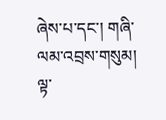ཞེས་པ་དང་། གཞི་ལམ་འབྲས་གསུམ། ལྟ་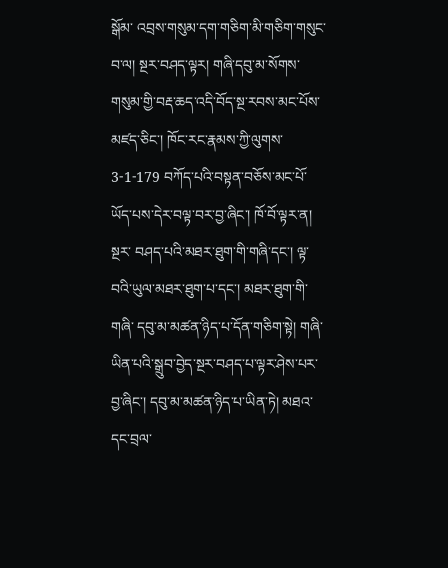སྒོམ་ འབྲས་གསུམ་དག་གཅིག་མི་གཅིག་གསུང་བ་ལ། སྔར་བཤད་ལྟར། གཞི་དབུ་མ་སོགས་ གསུམ་གྱི་བརྡ་ཆད་འདི་བོད་སྔ་རབས་མང་པོས་མཛད་ཅིང་། ཁོང་རང་རྣམས་ཀྱི་ལུགས་ 3-1-179 བཀོད་པའི་བསྟན་བཅོས་མང་པོ་ཡོད་པས་དེར་བལྟ་བར་བྱ་ཞིང་། ཁོ་བོ་ལྟར་ན། སྔར་ བཤད་པའི་མཐར་ཐུག་གི་གཞི་དང་། ལྟ་བའི་ཡུལ་མཐར་ཐུག་པ་དང་། མཐར་ཐུག་གི་གཞི་ དབུ་མ་མཚན་ཉིད་པ་དོན་གཅིག་སྟེ། གཞི་ཡིན་པའི་སྒྲུབ་བྱེད་སྔར་བཤད་པ་ལྟར་ཤེས་པར་ བྱ་ཞིང་། དབུ་མ་མཚན་ཉིད་པ་ཡིན་ཏེ། མཐའ་དང་བྲལ་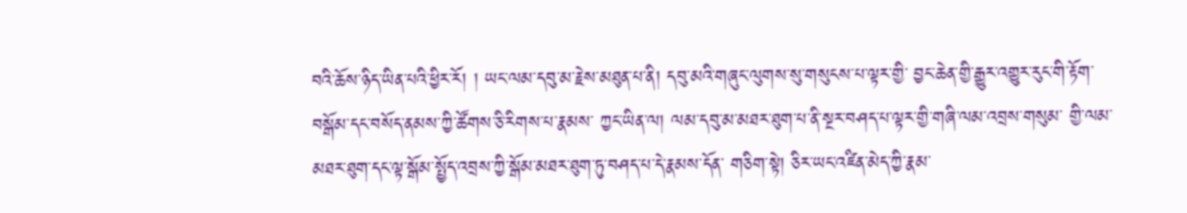བའི་ཆོས་ཉིད་ཡིན་པའི་ཕྱིར་རོ། ། ཡང་ལམ་དབུ་མ་རྗེས་མཐུན་པ་ནི། དབུ་མའི་གཞུང་ལུགས་སུ་གསུངས་པ་ལྟར་གྱི་ བྱང་ཆེན་གྱི་རྒྱུར་འགྱུར་རུང་གི་རྟོག་བསྒོམ་དང་བསོད་ནམས་ཀྱི་ཚོགས་ཅི་རིགས་པ་རྣམས་ ཀྱང་ཡིན་ལ། ལམ་དབུ་མ་མཐར་ཐུག་པ་ནི་སྔར་བཤད་པ་ལྟར་གྱི་གཞི་ལམ་འབྲས་གསུམ་ གྱི་ལམ་མཐར་ཐུག་དང་ལྟ་སྒོམ་སྤྱོད་འབྲས་ཀྱི་སྒོམ་མཐར་ཐུག་ཏུ་བཤད་པ་དེ་རྣམས་དོན་ གཅིག་སྟེ། ཅིར་ཡང་འཛིན་མེད་ཀྱི་རྣམ་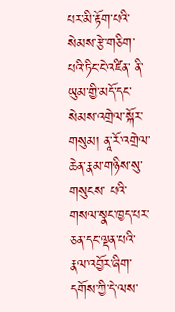པར་མི་རྟོག་པའི་སེམས་རྩེ་གཅིག་པའི་ཏིང་ངེ་འཛིན་ ནི་ཡུམ་གྱི་མདོ་དང་སེམས་འགྲེལ་སྐོར་གསུམ། ནཱ་རོ་འགྲེལ་ཆེན་རྣམ་གཉིས་སུ་གསུངས་ པའི་གསལ་སྣང་ཁྱད་པར་ཅན་དང་ལྡན་པའི་རྣལ་འབྱོར་ཞིག་དགོས་ཀྱི་དེ་ལས་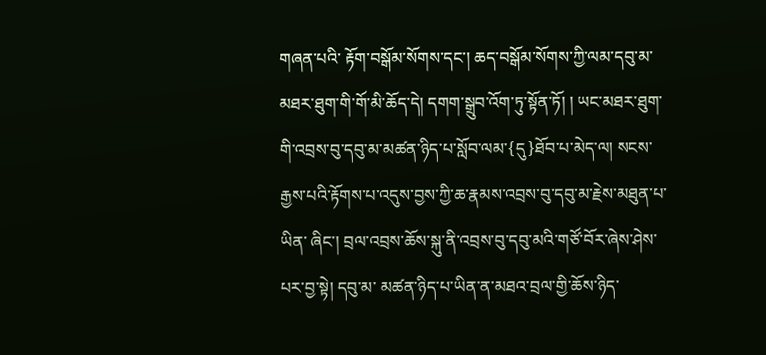གཞན་པའི་ རྟོག་བསྒོམ་སོགས་དང་། ཆད་བསྒོམ་སོགས་ཀྱི་ལམ་དབུ་མ་མཐར་ཐུག་གི་གོ་མི་ཆོད་དེ། དགག་སྒྲུབ་འོག་ཏུ་སྟོན་ཏོ། ། ཡང་མཐར་ཐུག་གི་འབྲས་བུ་དབུ་མ་མཚན་ཉིད་པ་སློབ་ལམ་{དུ}ཐོབ་པ་མེད་ལ། སངས་རྒྱས་པའི་རྟོགས་པ་འདུས་བྱས་ཀྱི་ཆ་རྣམས་འབྲས་བུ་དབུ་མ་རྗེས་མཐུན་པ་ཡིན་ ཞིང་། བྲལ་འབྲས་ཆོས་སྐུ་ནི་འབྲས་བུ་དབུ་མའི་གཙོ་བོར་ཞེས་ཤེས་པར་བྱ་སྟེ། དབུ་མ་ མཚན་ཉིད་པ་ཡིན་ན་མཐའ་བྲལ་གྱི་ཆོས་ཉིད་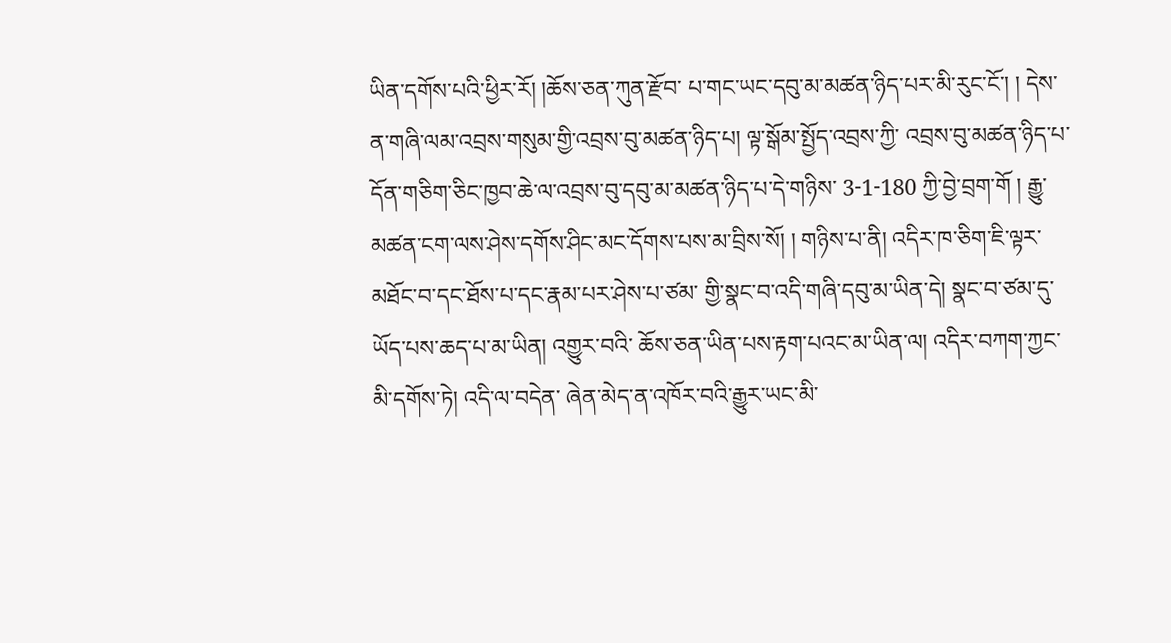ཡིན་དགོས་པའི་ཕྱིར་རོ། །ཆོས་ཅན་ཀུན་རྫོབ་ པ་གང་ཡང་དབུ་མ་མཚན་ཉིད་པར་མི་རུང་ངོ་། ། དེས་ན་གཞི་ལམ་འབྲས་གསུམ་གྱི་འབྲས་བུ་མཚན་ཉིད་པ། ལྟ་སྒོམ་སྤྱོད་འབྲས་ཀྱི་ འབྲས་བུ་མཚན་ཉིད་པ་དོན་གཅིག་ཅིང་ཁྱབ་ཆེ་ལ་འབྲས་བུ་དབུ་མ་མཚན་ཉིད་པ་དེ་གཉིས་ 3-1-180 ཀྱི་བྱེ་བྲག་གོ ། རྒྱུ་མཚན་ངག་ལས་ཤེས་དགོས་ཤིང་མང་དོགས་པས་མ་བྲིས་སོ། ། གཉིས་པ་ནི། འདིར་ཁ་ཅིག་ཇི་ལྟར་མཐོང་བ་དང་ཐོས་པ་དང་རྣམ་པར་ཤེས་པ་ཙམ་ གྱི་སྣང་བ་འདི་གཞི་དབུ་མ་ཡིན་དེ། སྣང་བ་ཙམ་དུ་ཡོད་པས་ཆད་པ་མ་ཡིན། འགྱུར་བའི་ ཆོས་ཅན་ཡིན་པས་རྟག་པའང་མ་ཡིན་ལ། འདིར་བཀག་ཀྱང་མི་དགོས་ཏེ། འདི་ལ་བདེན་ ཞེན་མེད་ན་འཁོར་བའི་རྒྱུར་ཡང་མི་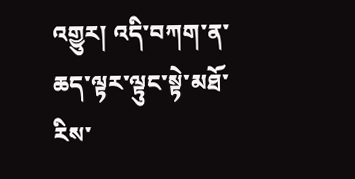འགྱུར། འདི་བཀག་ན་ཆད་ལྟར་ལྟུང་སྟེ་མཐོ་རིས་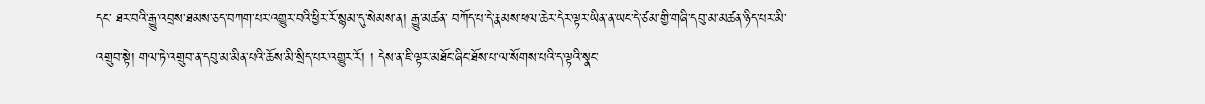དང་ ཐར་བའི་རྒྱུ་འབྲས་ཐམས་ཅད་བཀག་པར་འགྱུར་བའི་ཕྱིར་རོ་སྙམ་དུ་སེམས་ན། རྒྱུ་མཚན་ བཀོད་པ་དེ་རྣམས་ཕལ་ཆེར་དེར་ལྟར་ཡིན་ན་ཡང་དེ་ཙམ་གྱི་གཞི་དབུ་མ་མཚན་ཉིད་པར་མི་ འགྲུབ་སྟེ། གལ་ཏེ་འགྲུབ་ན་དབུ་མ་མིན་པའི་ཆོས་མི་སྲིད་པར་འགྱུར་རོ། ། དེས་ན་ཇི་ལྟར་མཐོང་ཞིང་ཐོས་པ་ལ་སོགས་པའི་ད་ལྟའི་སྣང་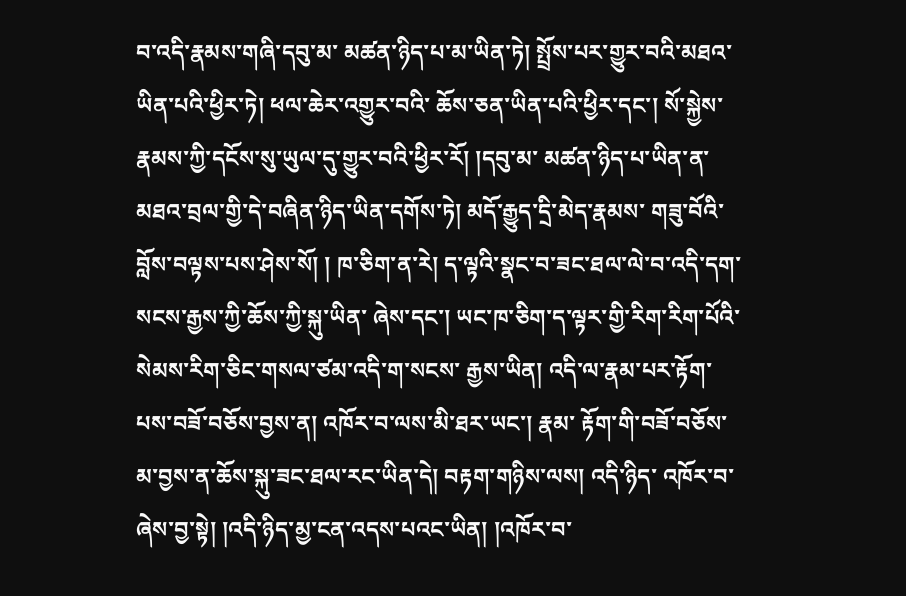བ་འདི་རྣམས་གཞི་དབུ་མ་ མཚན་ཉིད་པ་མ་ཡིན་ཏེ། སྤྲོས་པར་གྱུར་བའི་མཐའ་ཡིན་པའི་ཕྱིར་ཏེ། ཕལ་ཆེར་འགྱུར་བའི་ ཆོས་ཅན་ཡིན་པའི་ཕྱིར་དང་། སོ་སྐྱེས་རྣམས་ཀྱི་དངོས་སུ་ཡུལ་དུ་གྱུར་བའི་ཕྱིར་རོ། །དབུ་མ་ མཚན་ཉིད་པ་ཡིན་ན་མཐའ་བྲལ་གྱི་དེ་བཞིན་ཉིད་ཡིན་དགོས་ཏེ། མདོ་རྒྱུད་དྲི་མེད་རྣམས་ གཟུ་བོའི་བློས་བལྟས་པས་ཤེས་སོ། ། ཁ་ཅིག་ན་རེ། ད་ལྟའི་སྣང་བ་ཟང་ཐལ་ལེ་བ་འདི་དག་སངས་རྒྱས་ཀྱི་ཆོས་ཀྱི་སྐུ་ཡིན་ ཞེས་དང་། ཡང་ཁ་ཅིག་ད་ལྟར་གྱི་རིག་རིག་པོའི་སེམས་རིག་ཅིང་གསལ་ཙམ་འདི་ག་སངས་ རྒྱས་ཡིན། འདི་ལ་རྣམ་པར་རྟོག་པས་བཟོ་བཅོས་བྱས་ན། འཁོར་བ་ལས་མི་ཐར་ཡང་། རྣམ་ རྟོག་གི་བཟོ་བཅོས་མ་བྱས་ན་ཆོས་སྐུ་ཟང་ཐལ་རང་ཡིན་དེ། བརྟག་གཉིས་ལས། འདི་ཉིད་ འཁོར་བ་ཞེས་བྱ་སྟེ། །འདི་ཉིད་མྱ་ངན་འདས་པའང་ཡིན། །འཁོར་བ་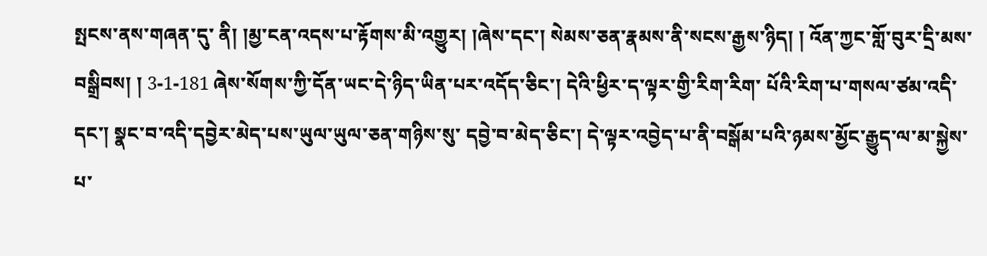སྤངས་ནས་གཞན་དུ་ ནི། །མྱ་ངན་འདས་པ་རྟོགས་མི་འགྱུར། །ཞེས་དང་། སེམས་ཅན་རྣམས་ནི་སངས་རྒྱས་ཉིད། ། འོན་ཀྱང་གློ་བུར་དྲི་མས་བསྒྲིབས། ། 3-1-181 ཞེས་སོགས་ཀྱི་དོན་ཡང་དེ་ཉིད་ཡིན་པར་འདོད་ཅིང་། དེའི་ཕྱིར་ད་ལྟར་གྱི་རིག་རིག་ པོའི་རིག་པ་གསལ་ཙམ་འདི་དང་། སྣང་བ་འདི་དབྱེར་མེད་པས་ཡུལ་ཡུལ་ཅན་གཉིས་སུ་ དབྱེ་བ་མེད་ཅིང་། དེ་ལྟར་འབྱེད་པ་ནི་བསྒོམ་པའི་ཉམས་མྱོང་རྒྱུད་ལ་མ་སྐྱེས་པ་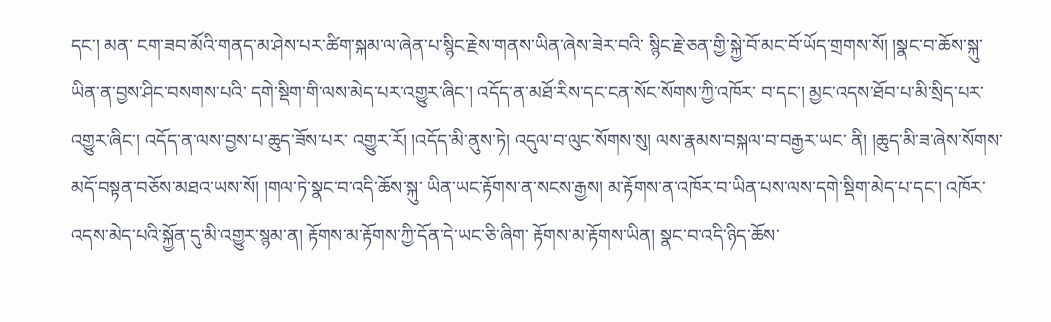དང་། མན་ ངག་ཟབ་མོའི་གནད་མ་ཤེས་པར་ཚིག་སྐམ་ལ་ཞེན་པ་སྙིང་རྗེས་གནས་ཡིན་ཞེས་ཟེར་བའི་ སྙིང་རྗེ་ཅན་གྱི་སྐྱེ་བོ་མང་བོ་ཡོད་གྲགས་སོ། །སྣང་བ་ཆོས་སྐུ་ཡིན་ན་བྱས་ཤིང་བསགས་པའི་ དགེ་སྡིག་གི་ལས་མེད་པར་འགྱུར་ཞིང་། འདོད་ན་མཐོ་རིས་དང་ངན་སོང་སོགས་ཀྱི་འཁོར་ བ་དང་། མྱང་འདས་ཐོབ་པ་མི་སྲིད་པར་འགྱུར་ཞིང་། འདོད་ན་ལས་བྱས་པ་ཆུད་ཟོས་པར་ འགྱུར་རོ། །འདོད་མི་ནུས་ཏེ། འདུལ་བ་ལུང་སོགས་སུ། ལས་རྣམས་བསྐལ་བ་བརྒྱར་ཡང་ ནི། །ཆུད་མི་ཟ་ཞེས་སོགས་མདོ་བསྟན་བཅོས་མཐའ་ཡས་སོ། །གལ་ཏེ་སྣང་བ་འདི་ཆོས་སྐུ་ ཡིན་ཡང་རྟོགས་ན་སངས་རྒྱས། མ་རྟོགས་ན་འཁོར་བ་ཡིན་པས་ལས་དགེ་སྡིག་མེད་པ་དང་། འཁོར་འདས་མེད་པའི་སྐྱོན་དུ་མི་འགྱུར་སྙམ་ན། རྟོགས་མ་རྟོགས་ཀྱི་དོན་དེ་ཡང་ཅི་ཞིག་ རྟོགས་མ་རྟོགས་ཡིན། སྣང་བ་འདི་ཉིད་ཆོས་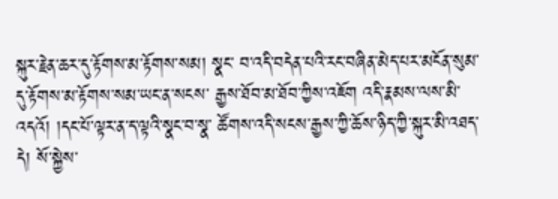སྐུར་རྗེན་ཆར་དུ་རྟོགས་མ་རྟོགས་སམ། སྣང་ བ་འདི་བདེན་པའི་རང་བཞིན་མེད་པར་མངོན་སུམ་དུ་རྟོགས་མ་རྟོགས་སམ་ཡང་ན་སངས་ རྒྱས་ཐོབ་མ་ཐོབ་ཀྱིས་འཇོག འདི་རྣམས་ལས་མི་འདའོ། །དང་པོ་ལྟར་ན་ད་ལྟའི་སྣང་བ་སྣ་ ཚོགས་འདི་སངས་རྒྱས་ཀྱི་ཆོས་ཉིད་ཀྱི་སྐུར་མི་འཐད་དེ། སོ་སྐྱེས་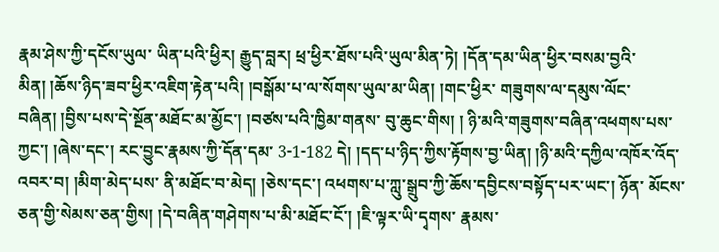རྣམ་ཤེས་ཀྱི་དངོས་ཡུལ་ ཡིན་པའི་ཕྱིར། རྒྱུད་བླར། ཕྲ་ཕྱིར་ཐོས་པའི་ཡུལ་མིན་ཏེ། །དོན་དམ་ཡིན་ཕྱིར་བསམ་བྱའི་ མིན། །ཆོས་ཉིད་ཟབ་ཕྱིར་འཇིག་རྟེན་པའི། །བསྒོམ་པ་ལ་སོགས་ཡུལ་མ་ཡིན། །གང་ཕྱིར་ གཟུགས་ལ་དམུས་ལོང་བཞིན། །བྱིས་པས་དེ་སྔོན་མཐོང་མ་མྱོང་། །བཙས་པའི་ཁྱིམ་གནས་ བུ་ཆུང་གིས། ། ཉི་མའི་གཟུགས་བཞིན་འཕགས་པས་ཀྱང་། །ཞེས་དང་། རང་བྱུང་རྣམས་ཀྱི་དོན་དམ་ 3-1-182 དེ། །དད་པ་ཉིད་ཀྱིས་རྟོགས་བྱ་ཡིན། །ཉི་མའི་དཀྱིལ་འཁོར་འོད་འབར་བ། །མིག་མེད་པས་ ནི་མཐོང་བ་མེད། །ཅེས་དང་། འཕགས་པ་ཀླུ་སྒྲུབ་ཀྱི་ཆོས་དབྱིངས་བསྟོད་པར་ཡང་། ཉོན་ མོངས་ཅན་གྱི་སེམས་ཅན་གྱིས། །དེ་བཞིན་གཤེགས་པ་མི་མཐོང་ངོ་། །ཇི་ལྟར་ཡི་དྭགས་ རྣམས་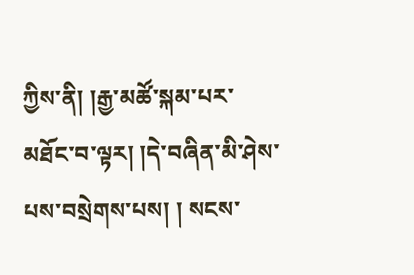ཀྱིས་ནི། །རྒྱ་མཚོ་སྐམ་པར་མཐོང་བ་ལྟར། །དེ་བཞིན་མི་ཤེས་པས་བསྲེགས་པས། ། སངས་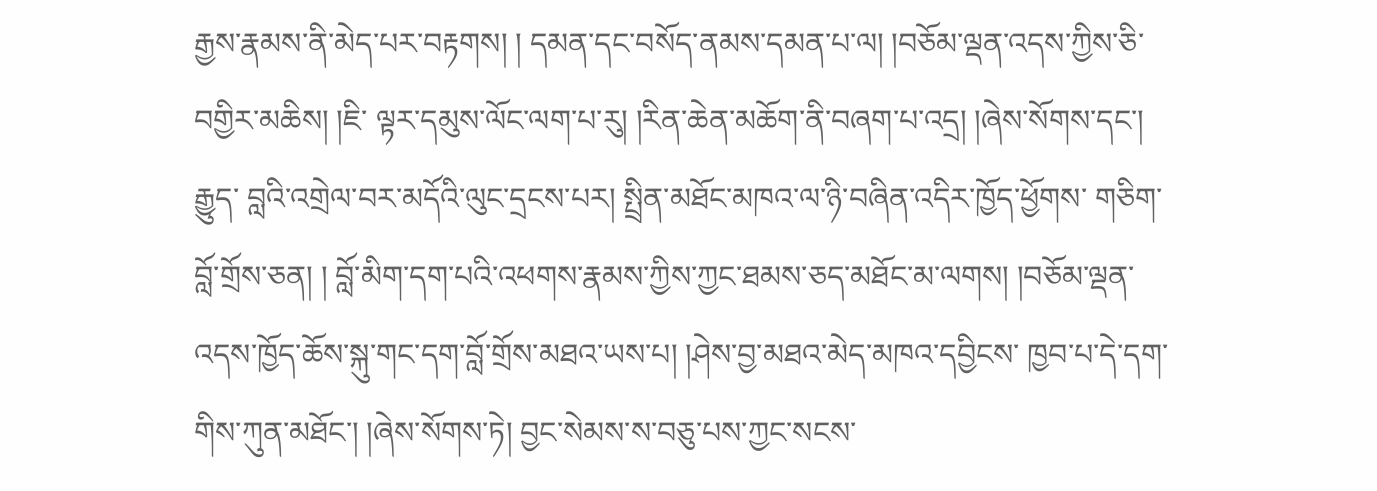རྒྱས་རྣམས་ནི་མེད་པར་བརྟགས། ། དམན་དང་བསོད་ནམས་དམན་པ་ལ། །བཅོམ་ལྡན་འདས་ཀྱིས་ཅི་བགྱིར་མཆིས། །ཇི་ ལྟར་དམུས་ལོང་ལག་པ་རུ། །རིན་ཆེན་མཆོག་ནི་བཞག་པ་འདྲ། །ཞེས་སོགས་དང་། རྒྱུད་ བླའི་འགྲེལ་བར་མདོའི་ལུང་དྲངས་པར། སྤྲིན་མཐོང་མཁའ་ལ་ཉི་བཞིན་འདིར་ཁྱོད་ཕྱོགས་ གཅིག་བློ་གྲོས་ཅན། ། བློ་མིག་དག་པའི་འཕགས་རྣམས་ཀྱིས་ཀྱང་ཐམས་ཅད་མཐོང་མ་ལགས། །བཅོམ་ལྡན་ འདས་ཁྱོད་ཆོས་སྐུ་གང་དག་བློ་གྲོས་མཐའ་ཡས་པ། །ཤེས་བྱ་མཐའ་མེད་མཁའ་དབྱིངས་ ཁྱབ་པ་དེ་དག་གིས་ཀུན་མཐོང་། །ཞེས་སོགས་ཏེ། བྱང་སེམས་ས་བཅུ་པས་ཀྱང་སངས་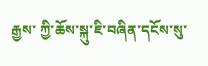རྒྱས་ ཀྱི་ཆོས་སྐུ་ཇི་བཞིན་དངོས་སུ་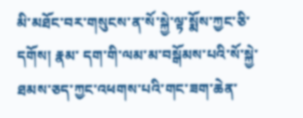མི་མཐོང་བར་གསུངས་ན་སོ་སྐྱེ་ལྟ་སྨོས་ཀྱང་ཅི་དགོས། རྣམ་ དག་གི་ལམ་མ་བསྒོམས་པའི་སོ་སྐྱེ་ཐམས་ཅད་ཀྱང་འཕགས་པའི་གང་ཟག་ཆེན་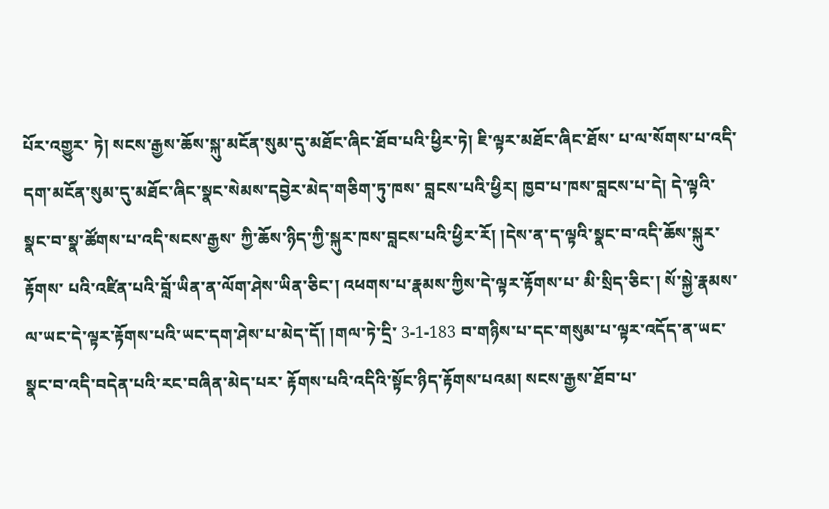པོར་འགྱུར་ ཏེ། སངས་རྒྱས་ཆོས་སྐུ་མངོན་སུམ་དུ་མཐོང་ཞིང་ཐོབ་པའི་ཕྱིར་ཏེ། ཇི་ལྟར་མཐོང་ཞིང་ཐོས་ པ་ལ་སོགས་པ་འདི་དག་མངོན་སུམ་དུ་མཐོང་ཞིང་སྣང་སེམས་དབྱེར་མེད་གཅིག་ཏུ་ཁས་ བླངས་པའི་ཕྱིར། ཁྱབ་པ་ཁས་བླངས་པ་དེ། དེ་ལྟའི་སྣང་བ་སྣ་ཚོགས་པ་འདི་སངས་རྒྱས་ ཀྱི་ཆོས་ཉིད་ཀྱི་སྐུར་ཁས་བླངས་པའི་ཕྱིར་རོ། །དེས་ན་ད་ལྟའི་སྣང་བ་འདི་ཆོས་སྐུར་རྟོགས་ པའི་འཛིན་པའི་བློ་ཡིན་ན་ལོག་ཤེས་ཡིན་ཅིང་། འཕགས་པ་རྣམས་ཀྱིས་དེ་ལྟར་རྟོགས་པ་ མི་སྲིད་ཅིང་། སོ་སྐྱེ་རྣམས་ལ་ཡང་དེ་ལྟར་རྟོགས་པའི་ཡང་དག་ཤེས་པ་མེད་དོ། །གལ་ཏེ་དྲི་ 3-1-183 བ་གཉིས་པ་དང་གསུམ་པ་ལྟར་འདོད་ན་ཡང་སྣང་བ་འདི་བདེན་པའི་རང་བཞིན་མེད་པར་ རྟོགས་པའི་འདིའི་སྟོང་ཉིད་རྟོགས་པའམ། སངས་རྒྱས་ཐོབ་པ་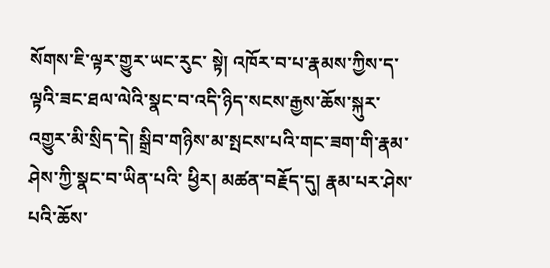སོགས་ཇི་ལྟར་གྱུར་ཡང་རུང་ སྟེ། འཁོར་བ་པ་རྣམས་ཀྱིས་ད་ལྟའི་ཟང་ཐལ་ལེའི་སྣང་བ་འདི་ཉིད་སངས་རྒྱས་ཆོས་སྐུར་ འགྱུར་མི་སྲིད་དེ། སྒྲིབ་གཉིས་མ་སྤངས་པའི་གང་ཟག་གི་རྣམ་ཤེས་ཀྱི་སྣང་བ་ཡིན་པའི་ ཕྱིར། མཚན་བརྗོད་དུ། རྣམ་པར་ཤེས་པའི་ཆོས་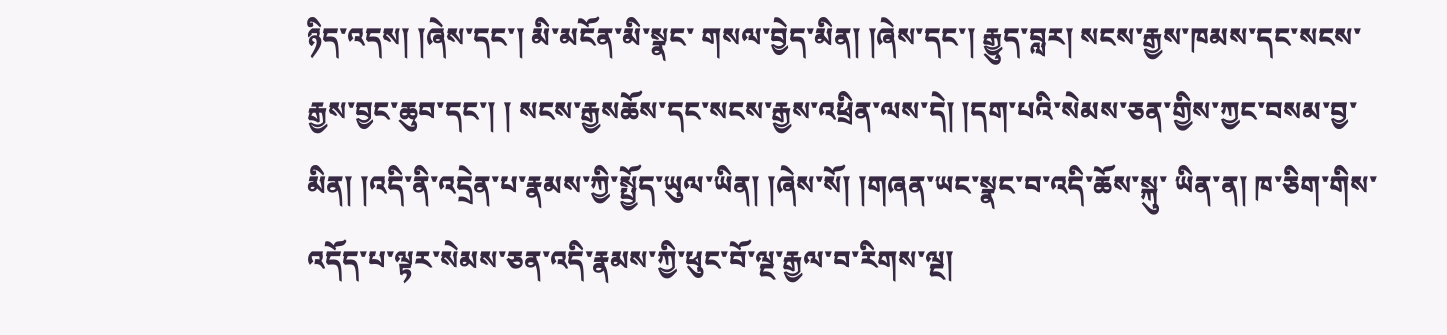ཉིད་འདས། །ཞེས་དང་། མི་མངོན་མི་སྣང་ གསལ་བྱེད་མིན། །ཞེས་དང་། རྒྱུད་བླར། སངས་རྒྱས་ཁམས་དང་སངས་རྒྱས་བྱང་ཆུབ་དང་། ། སངས་རྒྱསཆོས་དང་སངས་རྒྱས་འཕྲིན་ལས་དེ། །དག་པའི་སེམས་ཅན་གྱིས་ཀྱང་བསམ་བྱ་ མིན། །འདི་ནི་འདྲེན་པ་རྣམས་ཀྱི་སྤྱོད་ཡུལ་ཡིན། །ཞེས་སོ། །གཞན་ཡང་སྣང་བ་འདི་ཆོས་སྐུ་ ཡིན་ན། ཁ་ཅིག་གིས་འདོད་པ་ལྟར་སེམས་ཅན་འདི་རྣམས་ཀྱི་ཕུང་བོ་ལྔ་རྒྱལ་བ་རིགས་ལྔ།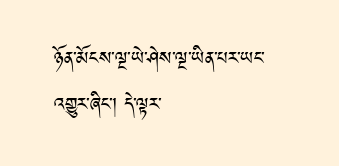ཉོན་མོངས་ལྔ་ཡེ་ཤེས་ལྔ་ཡིན་པར་ཡང་འགྱུར་ཞིང་། དེ་ལྟར་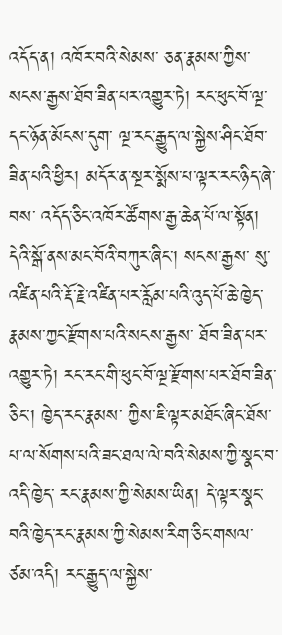འདོད་ན། འཁོར་བའི་སེམས་ ཅན་རྣམས་ཀྱིས་སངས་རྒྱས་ཐོབ་ཟིན་པར་འགྱུར་ཏེ། རང་ཕུང་བོ་ལྔ་དང་ཉོན་མོངས་དུག་ ལྔ་རང་རྒྱུད་ལ་སྐྱེས་ཤིང་ཐོབ་ཟིན་པའི་ཕྱིར། མདོར་ན་སྔར་སྨོས་པ་ལྟར་རང་ཉིད་ཞེ་བས་ འདོད་ཅིང་འཁོར་ཚོགས་རྒྱ་ཆེན་པོ་ལ་སྟོན། དེའི་སྒོ་ནས་མང་བོའི་བཀུར་ཞིང་། སངས་རྒྱས་ སུ་འཛིན་པའི་རྡོ་རྗེ་འཛིན་པར་རློམ་པའི་འུད་པོ་ཆེ་ཁྱེད་རྣམས་ཀྱང་རྫོགས་པའི་སངས་རྒྱས་ ཐོབ་ཟིན་པར་འགྱུར་ཏེ། རང་རང་གི་ཕུང་བོ་ལྔ་རྫོགས་པར་ཐོབ་ཟིན་ཅིང་། ཁྱེད་རང་རྣམས་ ཀྱིས་ཇི་ལྟར་མཐོང་ཞིང་ཐོས་པ་ལ་སོགས་པའི་ཟང་ཐལ་ལེ་བའི་སེམས་ཀྱི་སྣང་བ་འདི་ཁྱེད་ རང་རྣམས་ཀྱི་སེམས་ཡིན། དེ་ལྟར་སྣང་བའི་ཁྱེད་རང་རྣམས་ཀྱི་སེམས་རིག་ཅིང་གསལ་ ཙམ་འདི། རང་རྒྱུད་ལ་སྐྱེས་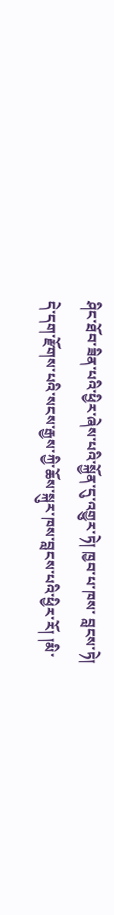ཤིང་ཐོབ་ཟིན་པའི་ཕྱིར་ཞེས་པའི་སྐྱོན་དུ་འགྱུར་ཏེ། ཁྱབ་པ་ཁས་ བླངས་ཏེ། དེ་དག་རྫོགས་པའི་སངས་རྒྱས་ཀྱི་ཆོས་སྐུར་ཁས་བླངས་པའི་ཕྱིར་རོ། །མི་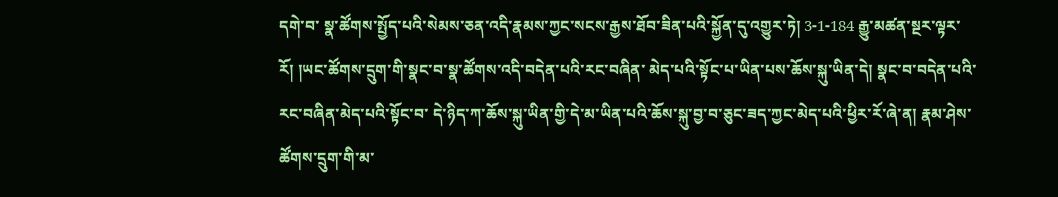དགེ་བ་ སྣ་ཚོགས་སྤྱོད་པའི་སེམས་ཅན་འདི་རྣམས་ཀྱང་སངས་རྒྱས་ཐོབ་ཟིན་པའི་སྐྱོན་དུ་འགྱུར་ཏེ། 3-1-184 རྒྱུ་མཚན་སྔར་ལྟར་རོ། །ཡང་ཚོགས་དྲུག་གི་སྣང་བ་སྣ་ཚོགས་འདི་བདེན་པའི་རང་བཞིན་ མེད་པའི་སྟོང་པ་ཡིན་པས་ཆོས་སྐུ་ཡིན་དེ། སྣང་བ་བདེན་པའི་རང་བཞིན་མེད་པའི་སྟོང་བ་ དེ་ཉིད་ཀ་ཆོས་སྐུ་ཡིན་གྱི་དེ་མ་ཡིན་པའི་ཆོས་སྐུ་བྱ་བ་ཅུང་ཟད་ཀྱང་མེད་པའི་ཕྱིར་རོ་ཞེ་ན། རྣམ་ཤེས་ཚོགས་དྲུག་གི་མ་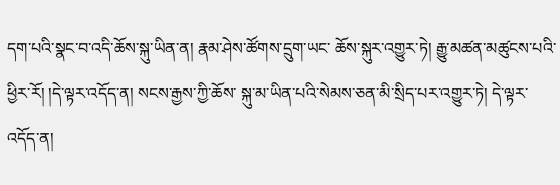དག་པའི་སྣང་བ་འདི་ཆོས་སྐུ་ཡིན་ན། རྣམ་ཤེས་ཚོགས་དྲུག་ཡང་ ཆོས་སྐུར་འགྱུར་ཏེ། རྒྱུ་མཚན་མཚུངས་པའི་ཕྱིར་རོ། །དེ་ལྟར་འདོད་ན། སངས་རྒྱས་ཀྱི་ཆོས་ སྐུ་མ་ཡིན་པའི་སེམས་ཅན་མི་སྲིད་པར་འགྱུར་ཏེ། དེ་ལྟར་འདོད་ན།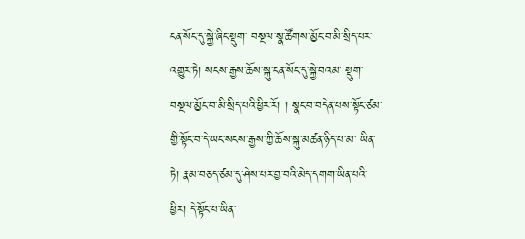ངན་སོང་དུ་སྐྱེ་ཞིང་སྡུག་ བསྔལ་སྣ་ཚོགས་མྱོང་བ་མི་སྲིད་པར་འགྱུར་ཏེ། སངས་རྒྱས་ཆོས་སྐུ་ངན་སོང་དུ་སྐྱེ་བའམ་ སྡུག་བསྔལ་མྱོང་བ་མི་སྲིད་པའི་ཕྱིར་རོ། ། སྣང་བ་བདེན་པས་སྟོང་ཙམ་གྱི་སྟོང་བ་དེ་ཡང་སངས་རྒྱས་ཀྱི་ཆོས་སྐུ་མཚན་ཉིད་པ་མ་ ཡིན་ཏེ། རྣམ་བཅད་ཙམ་དུ་ཤེས་པར་བྱ་བའི་མེད་དགག་ཡིན་པའི་ཕྱིར། དེ་སྟོང་པ་ཡིན་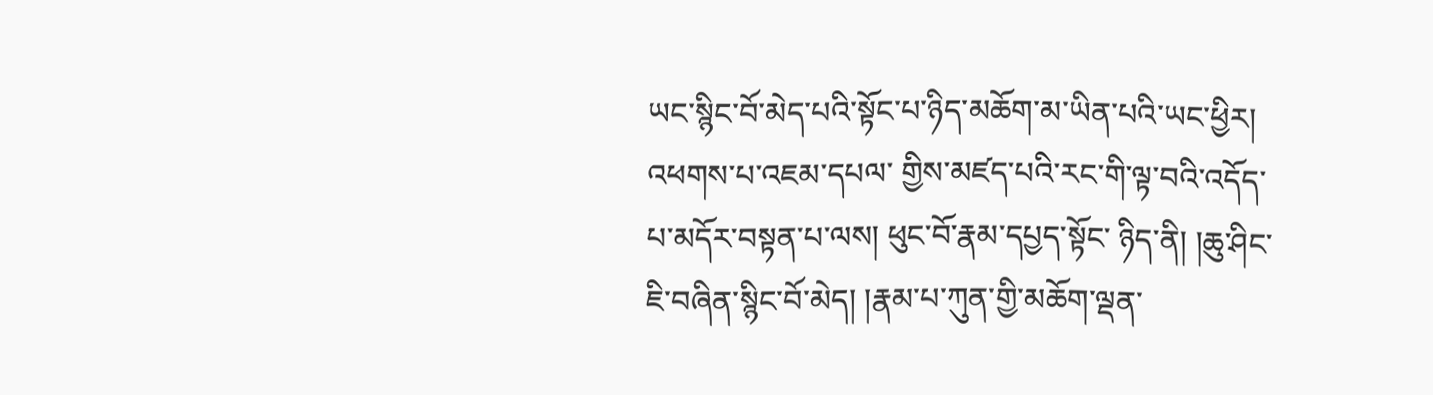ཡང་སྙིང་བོ་མེད་པའི་སྟོང་པ་ཉིད་མཆོག་མ་ཡིན་པའི་ཡང་ཕྱིར། འཕགས་པ་འཇམ་དཔལ་ གྱིས་མཛད་པའི་རང་གི་ལྟ་བའི་འདོད་པ་མདོར་བསྟན་པ་ལས། ཕུང་བོ་རྣམ་དཔྱད་སྟོང་ ཉིད་ནི། །ཆུ་ཤིང་ཇི་བཞིན་སྙིང་བོ་མེད། །རྣམ་པ་ཀུན་གྱི་མཆོག་ལྡན་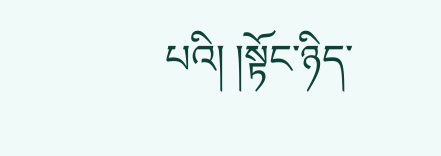པའི། །སྟོང་ཉིད་